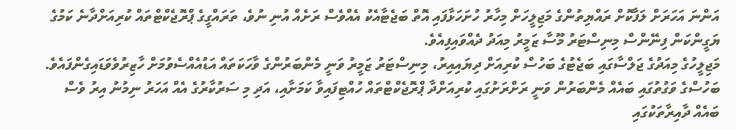އަންނަ އަހަރަށް ލަފާކޮށް ރައްޔިތުންގެ މަޖިލީހަށް މިހާރު ހުށަހަޅާފައި އޮތް ބަޖެޓާއެކު އެއްވެސް ރަށެއް އުނި ނުވެ، ތަރައްގީގެ ޕްރޮޖެކްޓްތައް ކުރިއަށްދާނެ ކަމުގެ ޔަގީންކަން ފިނޭންސް މިނިސްޓަރު މޫސާ ޒަމީރު މިއަދު ދެއްވައިފިއެވެ.
މަޖިލީހުގެ މިއަދުގެ ޖަލްސާގައި ބަޖެޓުގެ ބަހުސް ކުރިއަށް ދިޔައިއިރު، މިނިސްޓަރު ޒަމީރު ވަނީ މެންބަރުންގެ ވާހަކަތައް އަޑުއެއްސެވުމަށް ހާޒިރުވެވަޑައިގެންފައެވެ.
ބަހުސްގެ ވަގުތުގައި ބައެއް މެންބަރުން ވަނީ ރަށްރަށުގައި ކުރިއަށްދާ ޕްރޮޖެކްޓްތައް ހުއްޓިފައިވާ ކަމަށާއި، އަދި މި ސަރުކާރުގެ އެއް އަހަރު ނިމުނު އިރު ވެސް ބައެއް ދާއިރާތަކުގައި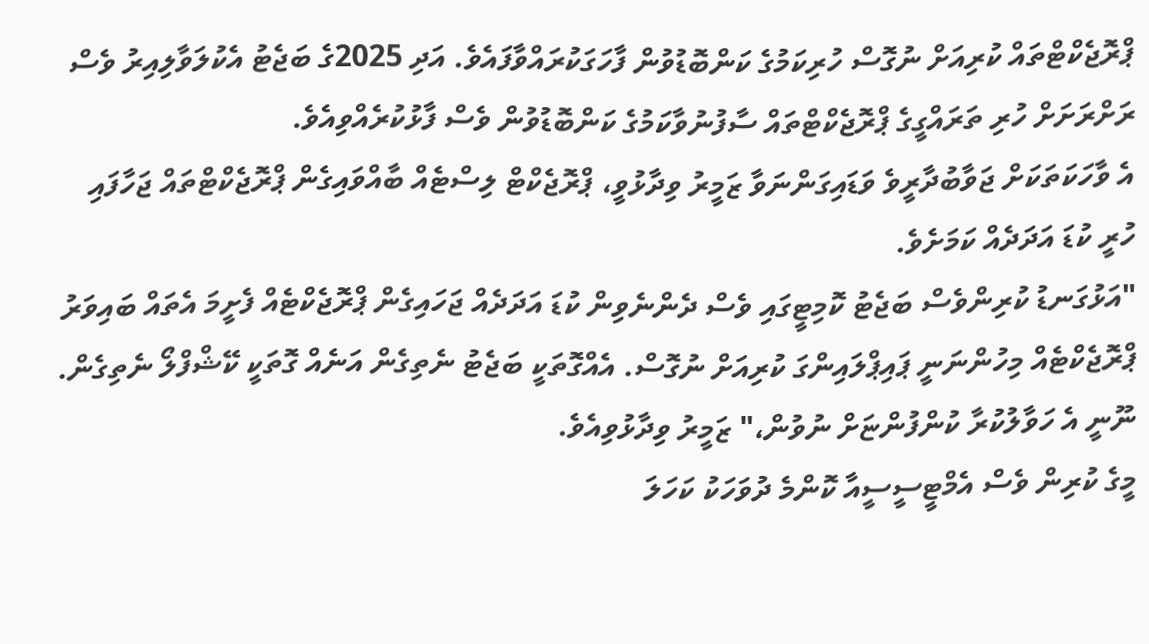ޕްރޮޖެކްޓްތައް ކުރިއަށް ނުގޮސް ހުރިކަމުގެ ކަންބޮޑުވުން ފާހަގަކުރައްވާފައެވެ. އަދި 2025ގެ ބަޖެޓު އެކުލަވާލިއިރު ވެސް ރަށްރަށަށް ހުރި ތަރައްގީގެ ޕްރޮޖެކްޓްތައް ސާފުނުވާކަމުގެ ކަންބޮޑުވުން ވެސް ފާޅުކުރެއްވިއެވެ.
އެ ވާހަކަތަކަށް ޖަވާބުދާރީވެ ވަޑައިގަންނަވާ ޒަމީރު ވިދާޅުވީ، ޕްރޮޖެކްޓް ލިސްޓެއް ބާއްވައިގެން ޕްރޮޖެކްޓްތައް ޖަހާފައި ހުރީ ކުޑަ އަދަދެއް ކަމަށެވެ.
"އަޅުގަނޑު ކުރިންވެސް ބަޖެޓު ކޮމިޓީގައި ވެސް ދެންނެވިން ކުޑަ އަދަދެއް ޖަހައިގެން ޕްރޮޖެކްޓެއް ފެށީމަ އެތައް ބައިވަރު ޕްރޮޖެކްޓެއް މިހުންނަނީ ޕައިޕްލައިންގަ ކުރިއަށް ނުގޮސް. އެއްގޮތަކީ ބަޖެޓު ނެތިގެން އަނެއް ގޮތަކީ ކޭޝްފްލޯ ނެތިގެން. ނޫނީ އެ ހަވާލުކުރާ ކުންފުންޏަށް ނުވުން،" ޒަމީރު ވިދާޅުވިއެވެ.
މީގެ ކުރިން ވެސް އެމްޓީސީސީއާ ކޮންމެ ދުވަހަކު ކަހަލަ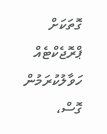ގޮތަކަށް ޕްރޮޖެކްޓެއް ހަވާލުކުރަމުން ގޮސް،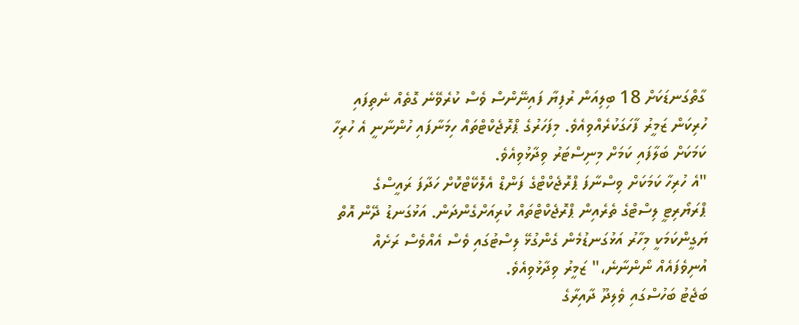ގާތްގަނޑަކަށް 18 ބިލިއަން ރުފިޔާ ފައިނޭންސް ވެސް ކުރެވޭނެ ގޮތެއް ނެތިފައި ހުރިކަން ޒަމީރު ފާހަގަކުރެއްވިއެވެ. މިފަހަރުގެ ޕްރޮޖެކްޓްތައް ހިމަނާފައި ހުންނާނީ އެ ހުރިހާ ކަމަކަށް ބަލާފައި ކަމަށް މިނިސްޓަރު ވިދާޅުވިއެވެ.
"އެ ހުރިހާ ކަމަކަށް ވިސްނާފަ ޕްރޮޖެކްޓްގެ ފަންޑް އެލޮކޭޓްކޮށް ހަދާފަ ރައީސްގެ ޕްރަޔޯރިޓީ ލިސްޓްގެ ތެރެއިން ޕްރޮޖެކްޓްތައް ކުރިއަށްގެންދަން. އަޅުގަނޑު ދޭން އޮތް ޔަގީންކަމަކީ މިހާރު އަޅުގަނޑުމެން ގެންގުޅޭ ލިސްޓުގައި ވެސް އެއްވެސް ރަށެއް އުނިވެފައެއް ނޯންނާނެ،" ޒަމީރު ވިދާޅުވިއެވެ.
ބަޖެޓު ބަހުސްގައި ވެލިދޫ ދާއިރާގެ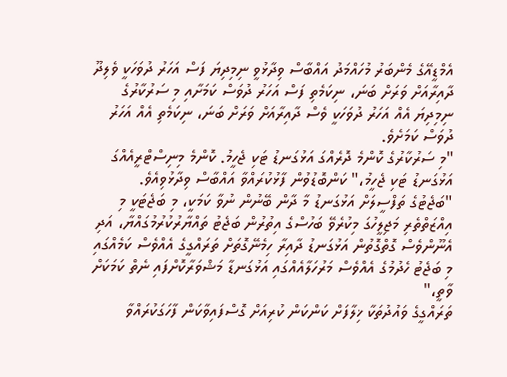އެމްޑީއޭގެ މެންބަރު މުހައްމަދު އައްބާސް ވިދާޅުވީ ނިމިދިޔަ ފަސް އަހަރު ދުވަހަކީ ވެލިދޫ ދާއިރާއަށް ވަރަށް ބަނަ، ނިކަމެތި ފަސް އަހަރު ދުވަސް ކަމަށާއި މި ސަރުކާރުގެ ނިމިދިޔަ އެއް އަހަރު ދުވަހަކީ ވެސް ދާއިރާއަށް ވަރަށް ބަނަ، ނިކަމެތި އެއް އަހަރު ދުވަސް ކަމަށެވެ.
"މި ސަރުކާރުގެ ކޮންމެ ދޮރެއްގަ އަޅުގަނޑު ޓަކި ޖެހީމު. ކޮންމެ މިނިސްޓްރީއެއްގަ އަޅުގަނޑު ޓަކި ޖެހީމު،" ކަންބޮޑުވުން ފާޅުކުރައްވާ އައްބާސް ވިދާޅުވިއެވެ.
"ބަޖެޓުގެ ތަފްސީލަށް އަޅުގަނޑު މާ ދާން ބޭނުން ނުވާ ކަމަކީ، މި ބަޖެޓަކީ މި އިއްޒަތްތެރި މަޖިލީހުގަ މިކުރެވޭ ބަހުސްގެ އިތުރުން ބަޖެޓު ތައްޔާރުކުރުމުގައްޔާ، އަދި އެނޫންވެސް ގޮތްގޮތުން އަޅުގަނޑު ދާއިރާ ހިމެނޭގޮތަށް ތަރައްގީގެ އެއްވެސް ކަމެއްގައި މި ބަޖެޓު ހެދުމުގެ އެއްވެސް މަރުހަލާއެއްގައި އަޅުގަނޑާ މަޝްވަރާކޮށްފައި ނެތް ކަމަކަށް ވާތީ،"
ތަރައްގީގެ ވައުދުތަކާ ޚިލާފަށް ކަންކަން ކުރިއަށް ގޮސްފައިވާކަން ފާހަގަކުރައްވާ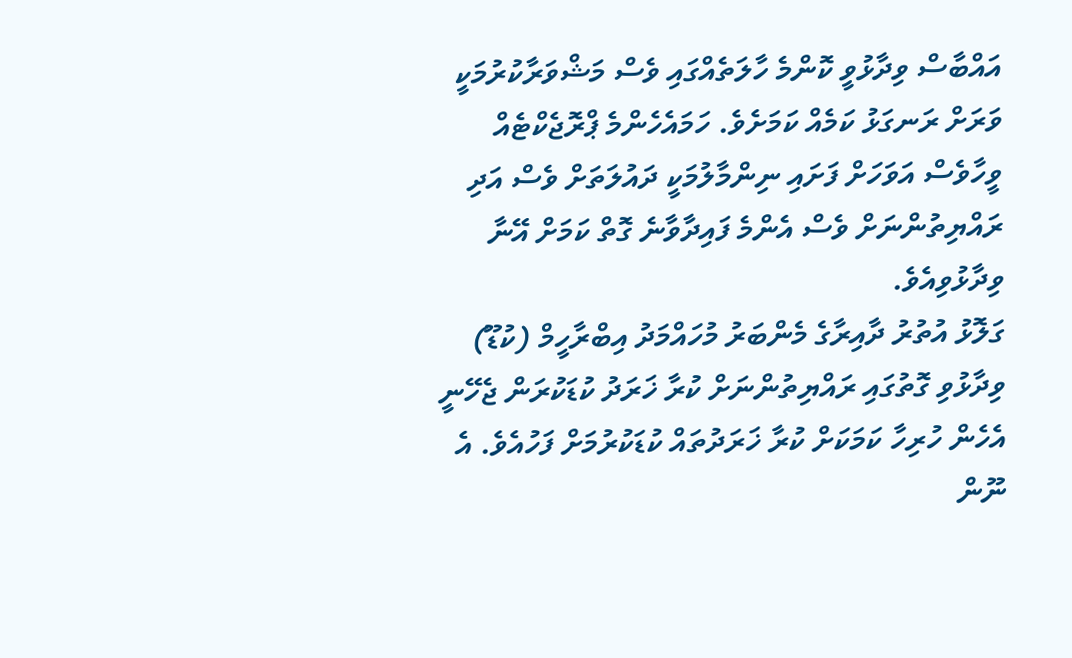އައްބާސް ވިދާޅުވީ ކޮންމެ ހާލަތެއްގައި ވެސް މަޝްވަރާކުރުމަކީ ވަރަށް ރަނގަޅު ކަމެއް ކަމަށެވެ. ހަމައެހެންމެ ޕްރޮޖެކްޓެއް ވީހާވެސް އަވަހަށް ފަށައި ނިންމާލުމަކީ ދައުލަތަށް ވެސް އަދި ރައްޔިތުންނަށް ވެސް އެންމެ ފައިދާވާނެ ގޮތް ކަމަށް އޭނާ ވިދާޅުވިއެވެ.
ގަލޮޅު އުތުރު ދާއިރާގެ މެންބަރު މުހައްމަދު އިބްރާހީމް (ކުޑޫ) ވިދާޅުވި ގޮތުގައި ރައްޔިތުންނަށް ކުރާ ޚަރަދު ކުޑަކުރަން ޖެހޭނީ އެހެން ހުރިހާ ކަމަކަށް ކުރާ ޚަރަދުތައް ކުޑަކުރުމަށް ފަހުއެވެ. އެ ނޫން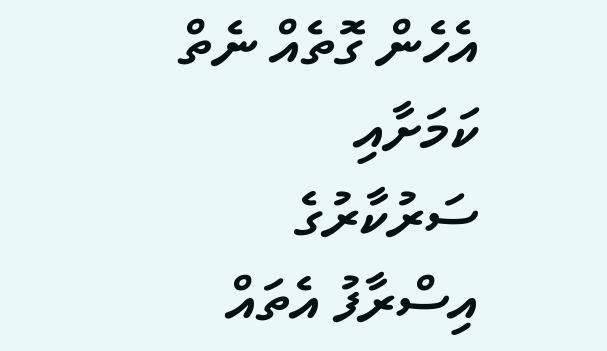އެހެން ގޮތެއް ނެތް ކަމަށާއި ސަރުކާރުގެ އިސްރާފު އެތައް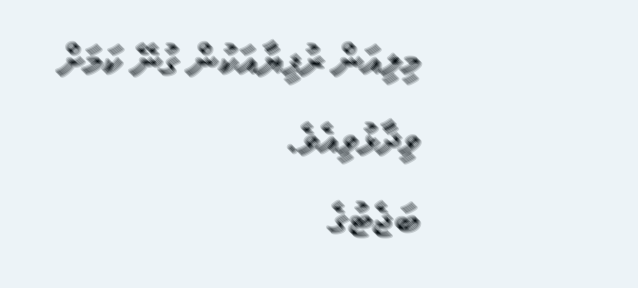މިލިއަން ރުފިޔާއަކުން ގުނޭ ކަމަށް ވިދާޅުވިއެވެ.
ބަޖެޓުގެ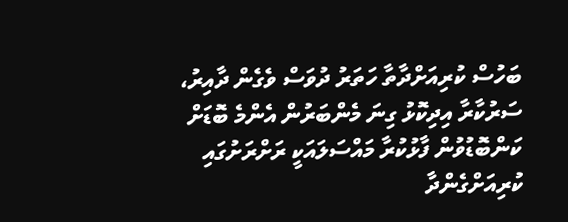ބަހުސް ކުރިއަށްދާތާ ހަތަރު ދުވަސް ވެގެން ދާއިރު، ސަރުކާރާ އިދިކޮޅު ގިނަ މެންބަރުން އެންމެ ބޮޑަށް ކަންބޮޑުވުން ފާޅުކުރާ މައްސަލައަކީ ރަށްރަށުގައި ކުރިއަށްގެންދާ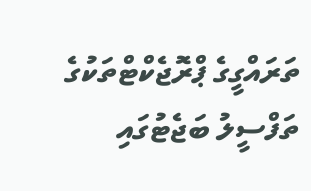ތަރައްގީގެ ޕްރޮޖެކްޓްތަކުގެ ތަފްސީލު ބަޖެޓުގައި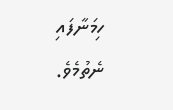ހިމަނާފައި ނެތުމެވެ.